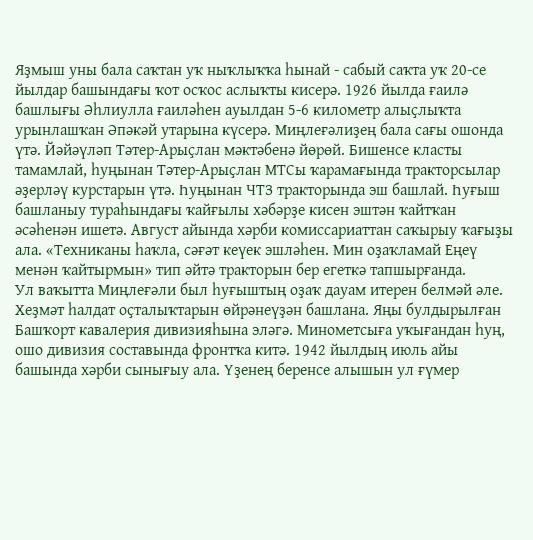Яҙмыш уны бала саҡтан уҡ ныҡлыҡҡа һынай - сабый саҡта уҡ 20-се йылдар башындағы ҡот осҡос аслыҡты кисерә. 1926 йылда ғаилә башлығы Әһлиулла ғаиләһен ауылдан 5-6 километр алыҫлыҡта урынлашҡан Әпәкәй утарына күсерә. Миңлеғәлиҙең бала сағы ошонда үтә. Йәйәүләп Тәтер-Арыҫлан мәктәбенә йөрөй. Бишенсе класты тамамлай, һуңынан Тәтер-Арыҫлан МТСы ҡарамағында тракторсылар әҙерләү курстарын үтә. Һуңынан ЧТЗ тракторында эш башлай. Һуғыш башланыу тураһындағы ҡайғылы хәбәрҙе кисен эштән ҡайтҡан әсәһенән ишетә. Август айында хәрби комиссариаттан саҡырыу ҡағыҙы ала. «Техниканы һаҡла, сәғәт кеүек эшләһен. Мин оҙаҡламай Еңеү менән ҡайтырмын» тип әйтә тракторын бер егеткә тапшырғанда.
Ул ваҡытта Миңлеғәли был һуғыштың оҙаҡ дауам итерен белмәй әле. Хеҙмәт һалдат оҫталыҡтарын өйрәнеүҙән башлана. Яңы булдырылған Башҡорт кавалерия дивизияһына эләгә. Минометсыға уҡығандан һуң, ошо дивизия составында фронтҡа китә. 1942 йылдың июль айы башында хәрби сынығыу ала. Үҙенең беренсе алышын ул ғүмер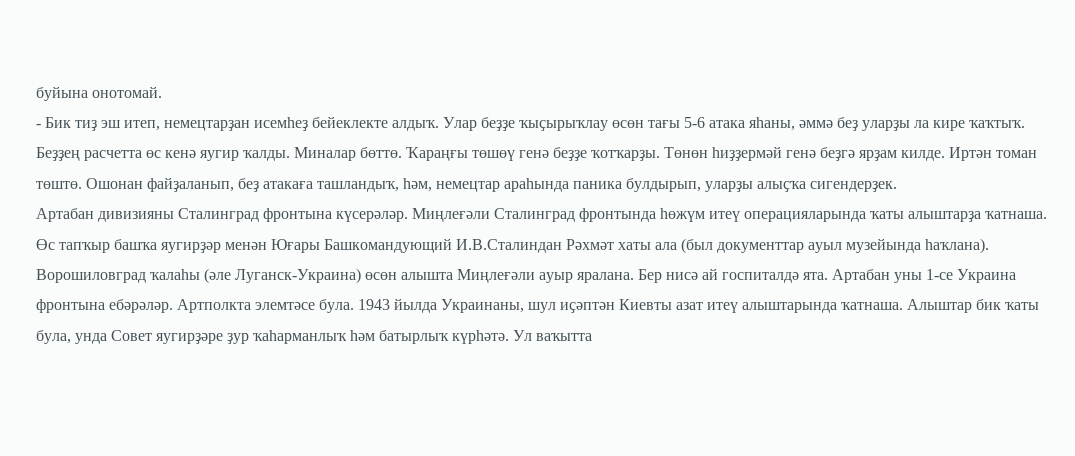буйына онотомай.
- Бик тиҙ эш итеп, немецтарҙан исемһеҙ бейеклекте алдыҡ. Улар беҙҙе ҡыҫырыҡлау өсөн тағы 5-6 атака яһаны, әммә беҙ уларҙы ла кире ҡаҡтыҡ. Беҙҙең расчетта өс кенә яугир ҡалды. Миналар бөттө. Ҡараңғы төшөү генә беҙҙе ҡотҡарҙы. Төнөн һиҙҙермәй генә беҙгә ярҙам килде. Иртән томан төштө. Ошонан файҙаланып, беҙ атакаға ташландыҡ, һәм, немецтар араһында паника булдырып, уларҙы алыҫҡа сигендерҙек.
Артабан дивизияны Сталинград фронтына күсерәләр. Миңлеғәли Сталинград фронтында һөжүм итеү операцияларында ҡаты алыштарҙа ҡатнаша. Өс тапҡыр башҡа яугирҙәр менән Юғары Башкомандующий И.В.Сталиндан Рәхмәт хаты ала (был документтар ауыл музейында һаҡлана). Ворошиловград ҡалаһы (әле Луганск-Украина) өсөн алышта Миңлеғәли ауыр яралана. Бер нисә ай госпиталдә ята. Артабан уны 1-се Украина фронтына ебәрәләр. Артполкта элемтәсе була. 1943 йылда Украинаны, шул иҫәптән Киевты азат итеү алыштарында ҡатнаша. Алыштар бик ҡаты була, унда Совет яугирҙәре ҙур ҡаһарманлыҡ һәм батырлыҡ күрһәтә. Ул ваҡытта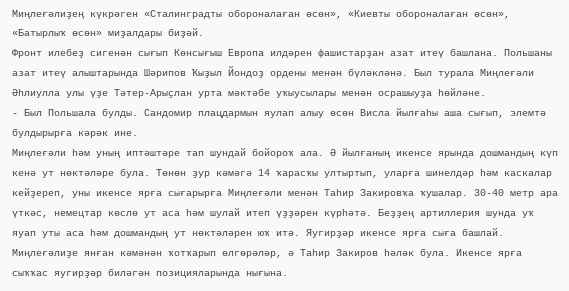Миңлеғәлиҙең күкрәген «Сталинградты обороналаған өсөн», «Киевты обороналаған өсөн», «Батырлыҡ өсөн» миҙалдары биҙәй.
Фронт илебеҙ сигенән сығып Көнсығыш Европа илдәрен фашистарҙан азат итеү башлана. Польшаны азат итеү алыштарында Шәрипов Ҡыҙыл Йондоҙ ордены менән бүләкләнә. Был турала Миңлеғәли Әһлиулла улы үҙе Тәтер-Арыҫлан урта мәктәбе уҡыусылары менән осрашыуҙа һөйләне.
- Был Польшала булды. Сандомир плацдармын яулап алыу өсөн Висла йылғаһы аша сығып, элемтә булдырырға кәрәк ине.
Миңлеғәли һәм уның иптәштәре тап шундай бойороҡ ала. Ә йылғаның икенсе ярында дошмандың күп кенә ут нөктәләре була. Төнөн ҙур кәмәгә 14 ҡарасҡы ултыртып, уларға шинелдәр һәм каскалар кейҙереп, уны икенсе ярға сығарырға Миңлеғәли менән Таһир Закировҡа ҡушалар. 30-40 метр ара үткәс, немецтар көслө ут аса һәм шулай итеп үҙҙәрен күрһәтә. Беҙҙең артиллерия шунда уҡ яуап уты аса һәм дошмандың ут нөктәләрен юҡ итә. Яугирҙәр икенсе ярға сыға башлай. Миңлеғәлиҙе янған кәмәнән ҡотҡарып өлгөрәләр, ә Таһир Закиров һәләк була. Икенсе ярға сыҡҡас яугирҙәр биләгән позицияларында нығына.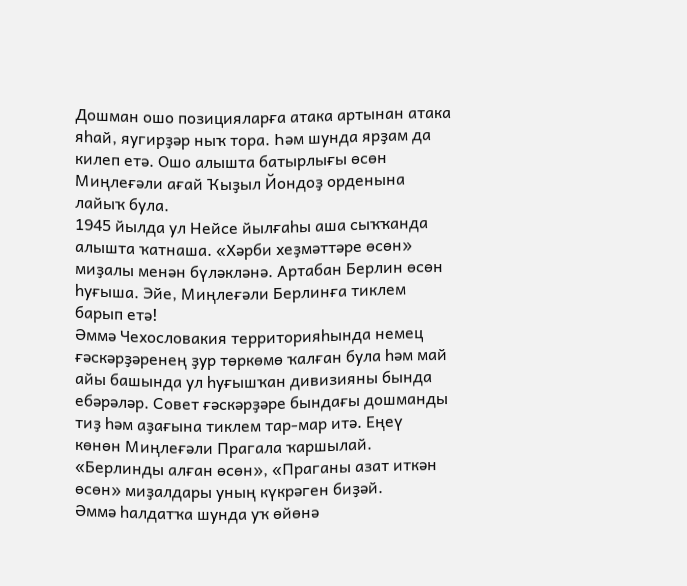Дошман ошо позицияларға атака артынан атака яһай, яугирҙәр ныҡ тора. Һәм шунда ярҙам да килеп етә. Ошо алышта батырлығы өсөн Миңлеғәли ағай Ҡыҙыл Йондоҙ орденына лайыҡ була.
1945 йылда ул Нейсе йылғаһы аша сыҡҡанда алышта ҡатнаша. «Хәрби хеҙмәттәре өсөн» миҙалы менән бүләкләнә. Артабан Берлин өсөн һуғыша. Эйе, Миңлеғәли Берлинға тиклем барып етә!
Әммә Чехословакия территорияһында немец ғәскәрҙәренең ҙур төркөмө ҡалған була һәм май айы башында ул һуғышҡан дивизияны бында ебәрәләр. Совет ғәскәрҙәре бындағы дошманды тиҙ һәм аҙағына тиклем тар-мар итә. Еңеү көнөн Миңлеғәли Прагала ҡаршылай. «Берлинды алған өсөн», «Праганы азат иткән өсөн» миҙалдары уның күкрәген биҙәй.
Әммә һалдатҡа шунда уҡ өйөнә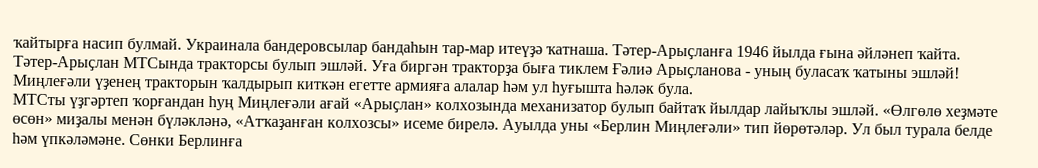ҡайтырға насип булмай. Украинала бандеровсылар бандаһын тар-мар итеүҙә ҡатнаша. Тәтер-Арыҫланға 1946 йылда ғына әйләнеп ҡайта.
Тәтер-Арыҫлан МТСында тракторсы булып эшләй. Уға биргән тракторҙа быға тиклем Ғәлиә Арыҫланова - уның буласаҡ ҡатыны эшләй! Миңлеғәли үҙенең тракторын ҡалдырып киткән егетте армияға алалар һәм ул һуғышта һәләк була.
МТСты үҙгәртеп ҡорғандан һуң Миңлеғәли ағай «Арыҫлан» колхозында механизатор булып байтаҡ йылдар лайыҡлы эшләй. «Өлгөлө хеҙмәте өсөн» миҙалы менән бүләкләнә, «Атҡаҙанған колхозсы» исеме бирелә. Ауылда уны «Берлин Миңлеғәли» тип йөрөтәләр. Ул был турала белде һәм үпкәләмәне. Сөнки Берлинға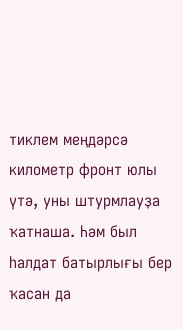тиклем меңдәрсә километр фронт юлы үтә, уны штурмлауҙа ҡатнаша. Һәм был һалдат батырлығы бер ҡасан да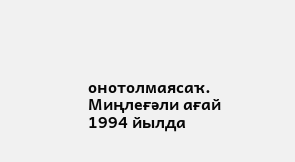онотолмаясаҡ.
Миңлеғәли ағай 1994 йылда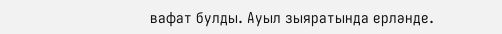вафат булды. Ауыл зыяратында ерләнде.